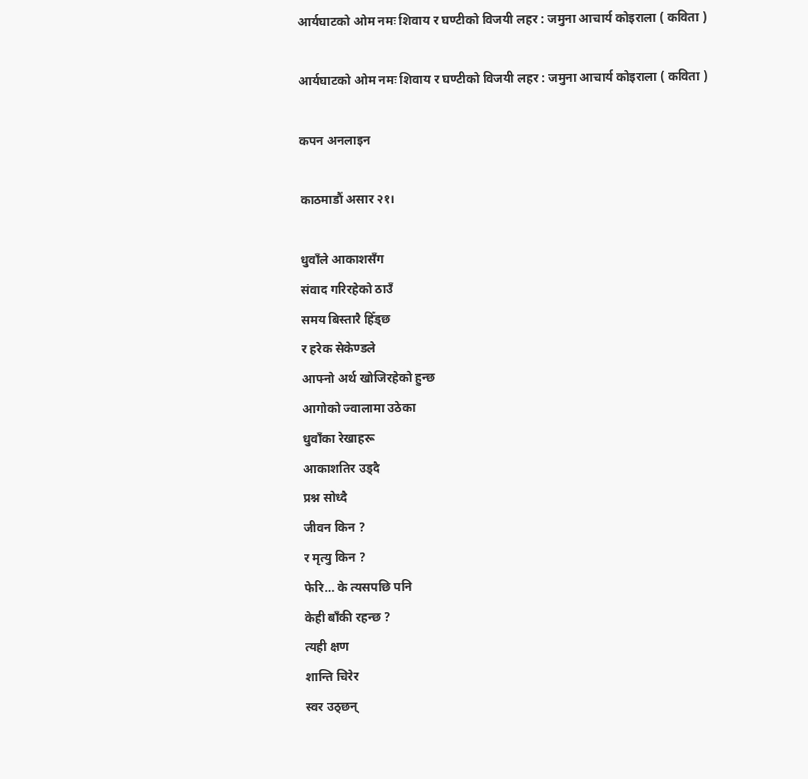आर्यघाटको ओम नमः शिवाय र घण्टीको विजयी लहर : जमुना आचार्य कोइराला ( कविता )

आर्यघाटको ओम नमः शिवाय र घण्टीको विजयी लहर : जमुना आचार्य कोइराला ( कविता )

कपन अनलाइन

काठमाडौं असार २१।

धुवाँले आकाशसँग
संवाद गरिरहेको ठाउँ
समय बिस्तारै हिँड्छ
र हरेक सेकेण्डले
आफ्नो अर्थ खोजिरहेको हुन्छ
आगोको ज्वालामा उठेका
धुवाँका रेखाहरू
आकाशतिर उड्दै
प्रश्न सोध्दै
जीवन किन ?
र मृत्यु किन ?
फेरि… के त्यसपछि पनि
केही बाँकी रहन्छ ?
त्यही क्षण
शान्ति चिरेर
स्वर उठ्छन्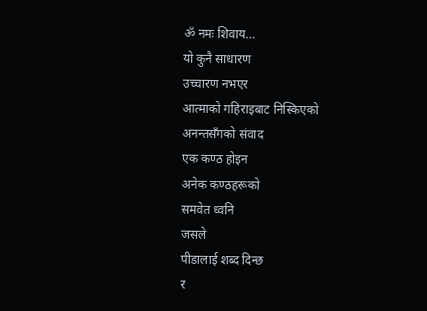ॐ नमः शिवाय…
यो कुनै साधारण
उच्चारण नभएर
आत्माको गहिराइबाट निस्किएको
अनन्तसँगको संवाद
एक कण्ठ होइन
अनेक कण्ठहरूको
समवेत ध्वनि
जसले
पीडालाई शब्द दिन्छ
र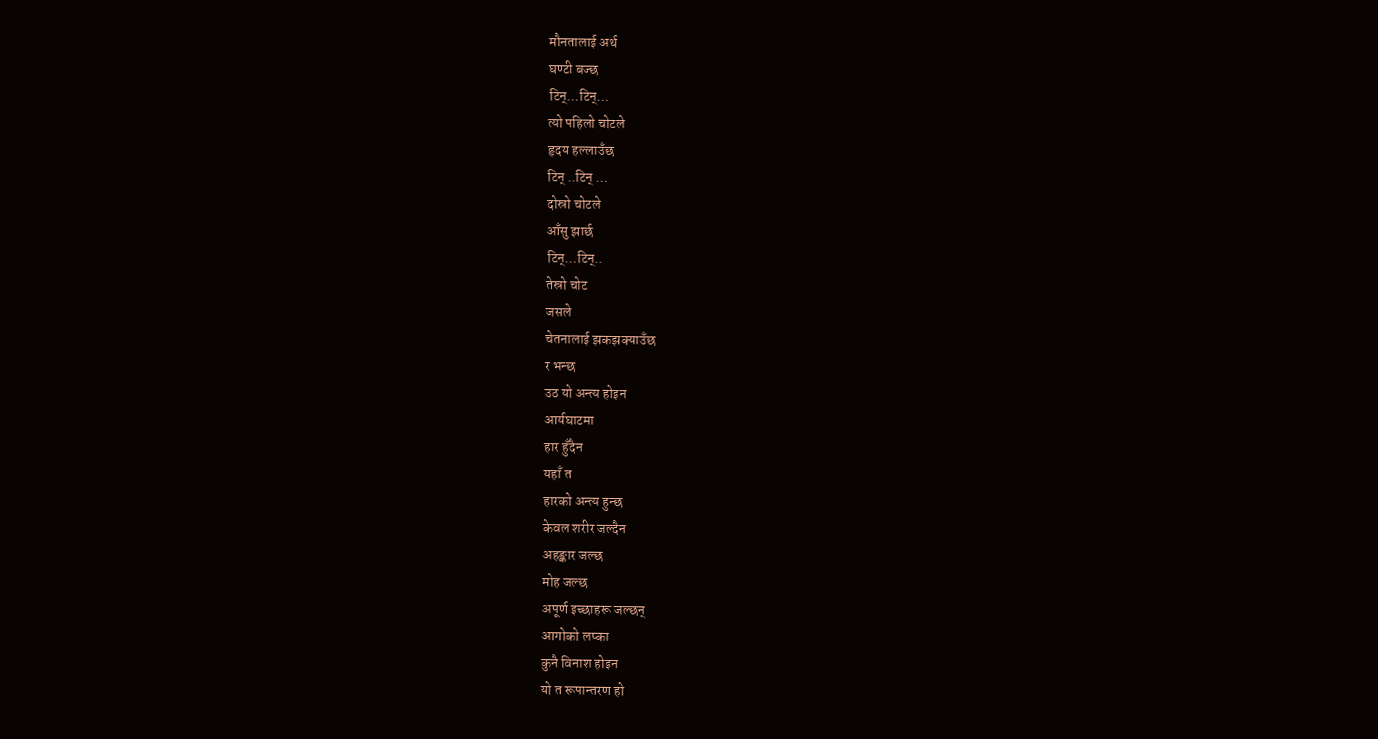मौनतालाई अर्थ
घण्टी बज्छ
टिन्…टिन्…
त्यो पहिलो चोटले
हृदय हल्लाउँछ
टिन् ..टिन् …
दोस्रो चोटले
आँसु झार्छ
टिन्…टिन्..
तेस्रो चोट
जसले
चेतनालाई झकझक्याउँछ
र भन्छ
उठ यो अन्त्य होइन
आर्यघाटमा
हार हुँदैन
यहाँ त
हारको अन्त्य हुन्छ
केवल शरीर जल्दैन
अहङ्कार जल्छ
मोह जल्छ
अपूर्ण इच्छाहरू जल्छन्
आगोको लप्का
कुनै विनाश होइन
यो त रूपान्तरण हो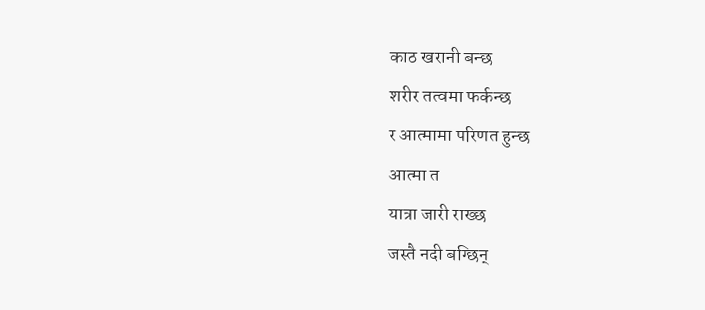काठ खरानी बन्छ
शरीर तत्वमा फर्कन्छ
र आत्मामा परिणत हुन्छ
आत्मा त
यात्रा जारी राख्छ
जस्तै नदी बग्छिन्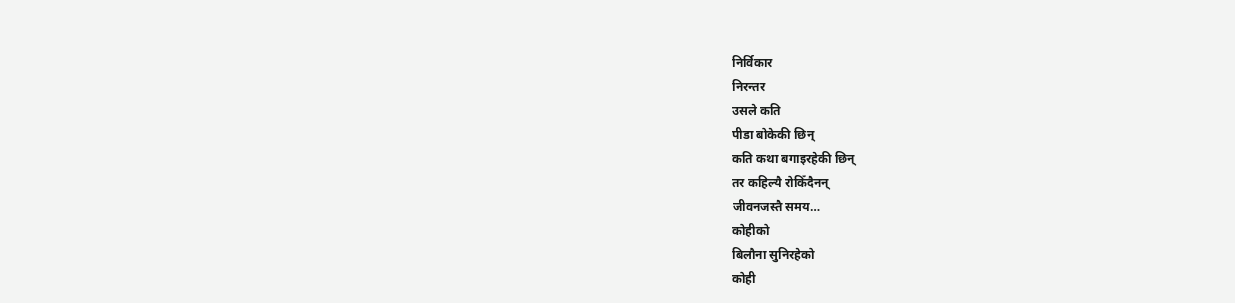निर्विकार
निरन्तर
उसले कति
पीडा बोकेकी छिन्
कति कथा बगाइरहेकी छिन्
तर कहिल्यै रोकिँदैनन्
जीवनजस्तै समय…
कोहीको
बिलौना सुनिरहेको
कोही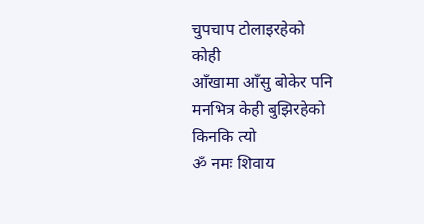चुपचाप टोलाइरहेको
कोही
आँखामा आँसु बोकेर पनि
मनभित्र केही बुझिरहेको
किनकि त्यो
ॐ नमः शिवाय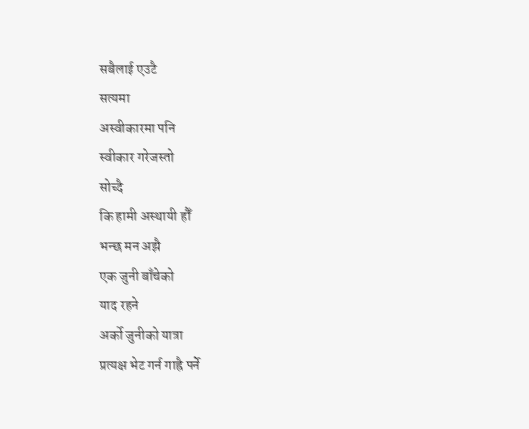सबैलाई एउटै
सत्यमा
अस्वीकारमा पनि
स्वीकार गरेजस्तो
सोच्दै
कि हामी अस्थायी हौँ
भन्छ मन अझै
एक जुनी बाँचेको
याद रहने
अर्को जुनीको यात्रा
प्रत्यक्ष भेट गर्न गाह्रै पर्ने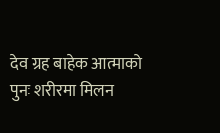देव ग्रह बाहेक आत्माको
पुनः शरीरमा मिलन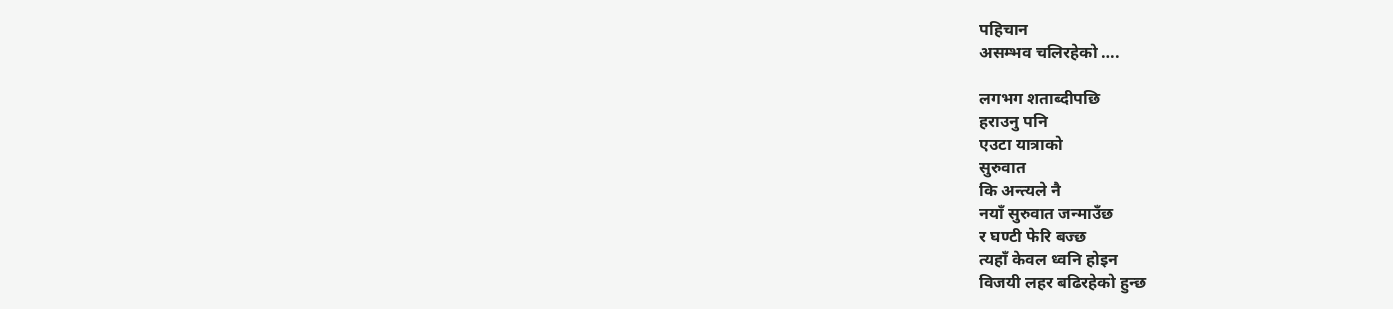पहिचान
असम्भव चलिरहेको ….

लगभग शताब्दीपछि
हराउनु पनि
एउटा यात्राको
सुरुवात
कि अन्त्यले नै
नयाँ सुरुवात जन्माउँछ
र घण्टी फेरि बज्छ
त्यहाँ केवल ध्वनि होइन
विजयी लहर बढिरहेको हुन्छ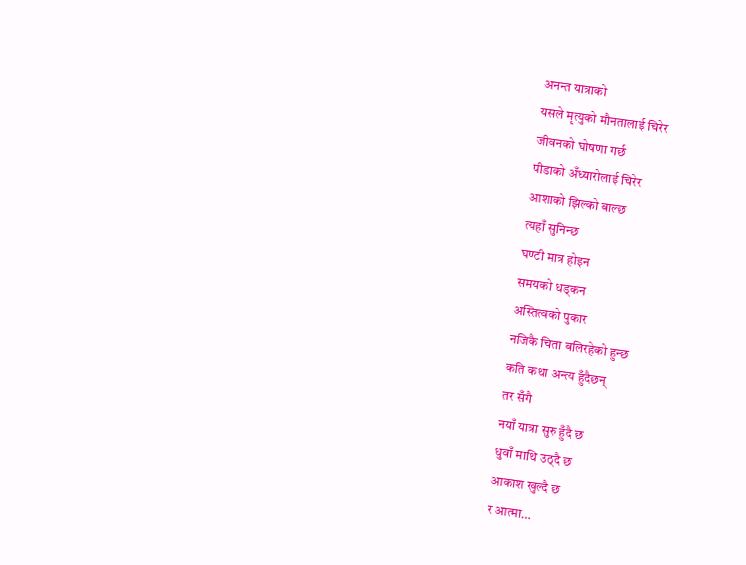अनन्त यात्राको
यसले मृत्युको मौनतालाई चिरेर
जीवनको घोषणा गर्छ
पीडाको अँध्यारोलाई चिरेर
आशाको झिल्को बाल्छ
त्यहाँ सुनिन्छ
घण्टी मात्र होइन
समयको धड्कन
अस्तित्वको पुकार
नजिकै चिता बलिरहेको हुन्छ
कति कथा अन्त्य हुँदैछन्
तर सँगै
नयाँ यात्रा सुरु हुँदै छ
धुवाँ माथि उठ्दै छ
आकाश खुल्दै छ
र आत्मा…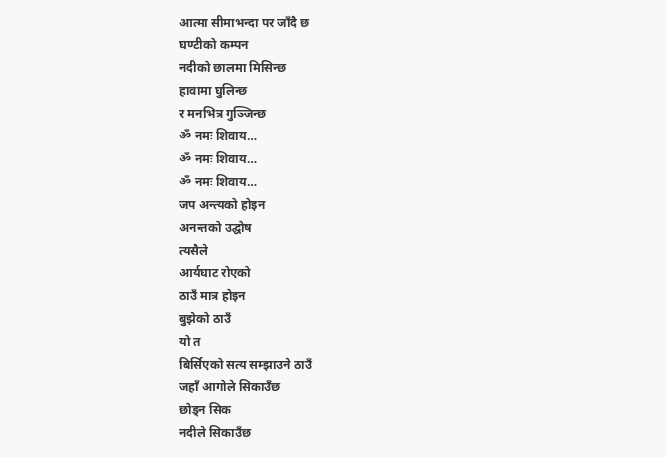आत्मा सीमाभन्दा पर जाँदै छ
घण्टीको कम्पन
नदीको छालमा मिसिन्छ
हावामा घुलिन्छ
र मनभित्र गुञ्जिन्छ
ॐ नमः शिवाय…
ॐ नमः शिवाय…
ॐ नमः शिवाय…
जप अन्त्यको होइन
अनन्तको उद्घोष
त्यसैले
आर्यघाट रोएको
ठाउँ मात्र होइन
बुझेको ठाउँ
यो त
बिर्सिएको सत्य सम्झाउने ठाउँ
जहाँ आगोले सिकाउँछ
छोड्न सिक
नदीले सिकाउँछ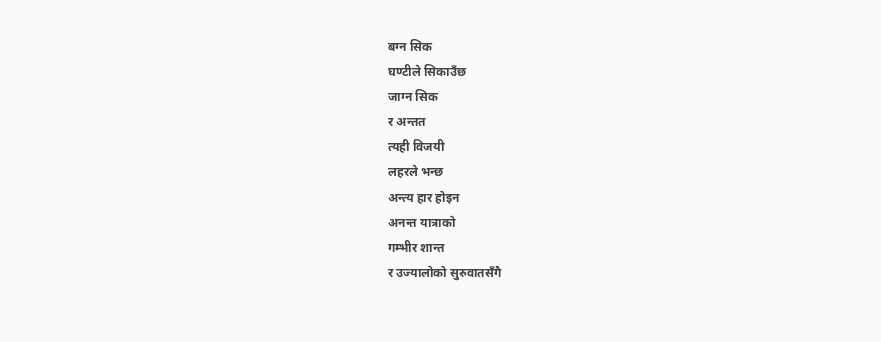बग्न सिक
घण्टीले सिकाउँछ
जाग्न सिक
र अन्तत
त्यही विजयी
लहरले भन्छ
अन्त्य हार होइन
अनन्त यात्राको
गम्भीर शान्त
र उज्यालोको सुरुवातसँगै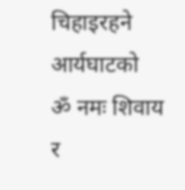चिहाइरहने
आर्यघाटको
ॐ नमः शिवाय
र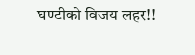घण्टीको विजय लहर!!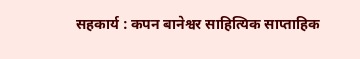सहकार्य : कपन बानेश्वर साहित्यिक साप्ताहिक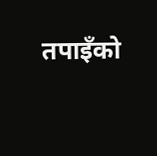तपाइँको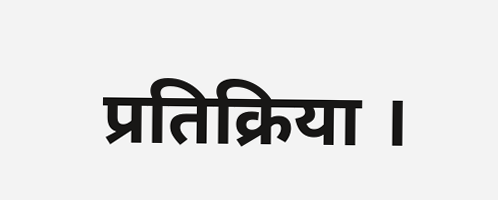प्रतिक्रिया ।